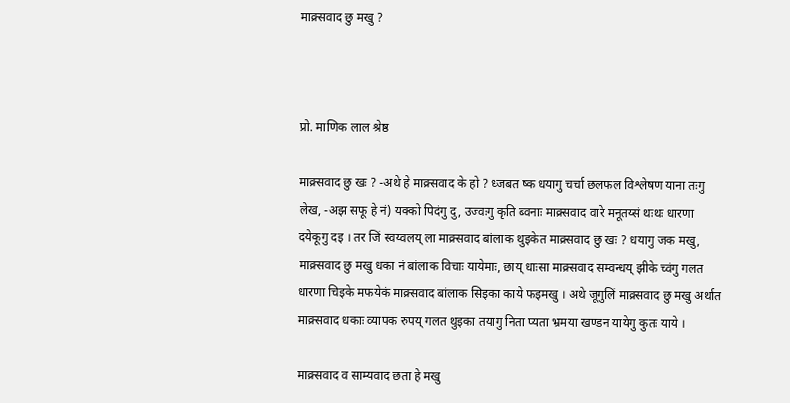माक्र्सवाद छु मखु ?



प्रो. माणिक लाल श्रेष्ठ

माक्र्सवाद छु खः ? -अथे हे माक्र्सवाद के हो ? ध्जबत ष्क धयागु चर्चा छलफल विश्लेषण याना तःगु लेख, -अझ सफू हे नं) यक्को पिदंगु दु, उज्वःगु कृति ब्वनाः माक्र्सवाद वारे मनूतय्सं थःथः धारणा दयेकूगु दइ । तर जिं स्वय्वलय् ला माक्र्सवाद बांलाक थुइकेत माक्र्सवाद छु खः ? धयागु जक मखु, माक्र्सवाद छु मखु धका नं बांलाक विचाः यायेमाः, छाय् धाःसा माक्र्सवाद सम्वन्धय् झीके च्वंगु गलत धारणा चिइके मफयेकं माक्र्सवाद बांलाक सिइका काये फइमखु । अथे जूगुलिं माक्र्सवाद छु मखु अर्थात माक्र्सवाद धकाः व्यापक रुपय् गलत थुइका तयागु निता प्यता भ्रमया खण्डन यायेगु कुतः याये ।

माक्र्सवाद व साम्यवाद छता हे मखु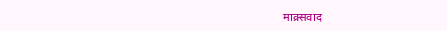माक्र्सवाद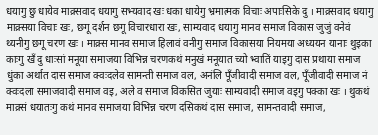धयागु छु धायेव माक्र्सवाद धयागु सभ्यवाद खः धका धायेगु भ्रमात्मक विचाः अपाःसिके दु । माक्र्सवाद धयागु माक्र्सया विचाः खः, छगू दर्शन छगू विचारधारा खः, साम्यवाद धयागु मानव समाज विकास जुजुं वनेवं थ्यनीगु छगू चरण खः । माक्र्स मानव समाज हिलावं वनीगु समाज विकासया नियमया अध्ययन यानाः थुइका काःगु खँ दु धाःसां मनूया समाजया विभिन्न चरणकथं मनुखं मनूयात च्यो भ्वातिं याइगु दास प्रथाया समाज धुंका अर्थात दास समाज क्वःदलेव सामन्ती समाज वल, अनंलि पूँजीवादी समाज वल, पूँजीवादी समाज नं क्वःदला समाजवादी समाज वइ, अले व समाज विकसित जुयाः साम्यवादी समाज वइगु पक्का खः । थुकथं माक्र्सं धयातःगु कथं मानव समाजया विभिन्न चरण दसिकथं दास समाज, सामन्तवादी समाज,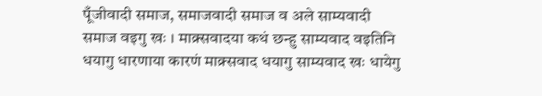पूँजीवादी समाज, समाजवादी समाज व अले साम्यवादी समाज वइगु खः । माक्र्सवादया कथं छन्हु साम्यवाद वइतिनि धयागु धारणाया कारणं माक्र्सवाद धयागु साम्यवाद खः धायेगु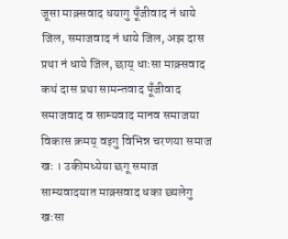जूसा माक्र्सवाद धयागु पूँजीवाद नं धाये जिल, समाजवाद नं धाये जिल, अझ दास प्रथा नं धाये जिल, छाय् धाःसा माक्र्सवाद कथं दास प्रथा सामन्तवाद पूँजीवाद समाजवाद व साम्यवाद मानव समाजया विकास क्रमय् वइगु विभिन्न चरणया समाज खः । उकीमध्येया छगू समाज साम्यवादयात माक्र्सवाद धका छ्यलेगु खःसा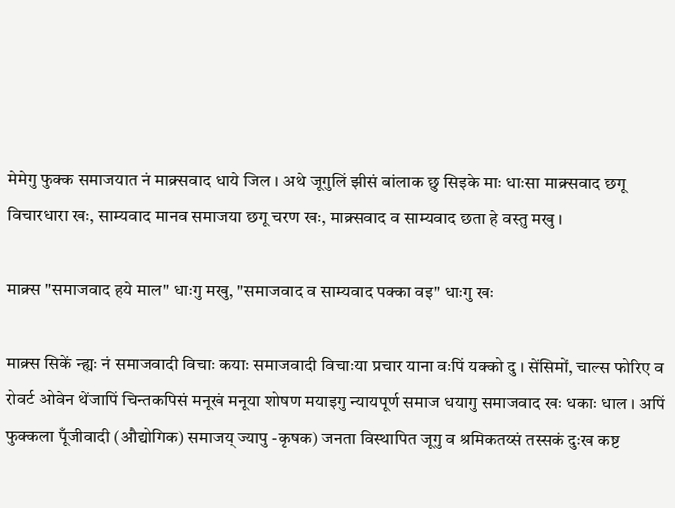मेमेगु फुक्क समाजयात नं माक्र्सवाद धाये जिल । अथे जूगुलिं झीसं बांलाक छु सिइके माः धाःसा माक्र्सवाद छगू विचारधारा खः, साम्यवाद मानव समाजया छगू चरण खः, माक्र्सवाद व साम्यवाद छता हे वस्तु मखु ।

माक्र्स "समाजवाद हये माल" धाःगु मखु, "समाजवाद व साम्यवाद पक्का वइ" धाःगु खः

माक्र्स सिकें न्ह्यः नं समाजवादी विचाः कयाः समाजवादी विचाःया प्रचार याना वःपिं यक्को दु । सेंसिमों, चाल्स फोरिए व रोवर्ट ओवेन थेंजापिं चिन्तकपिसं मनूखं मनूया शोषण मयाइगु न्यायपूर्ण समाज धयागु समाजवाद खः धकाः धाल । अपिं फुक्कला पूँजीवादी (औद्योगिक) समाजय् ज्यापु -कृषक) जनता विस्थापित जूगु व श्रमिकतय्सं तस्सकं दुःख कष्ट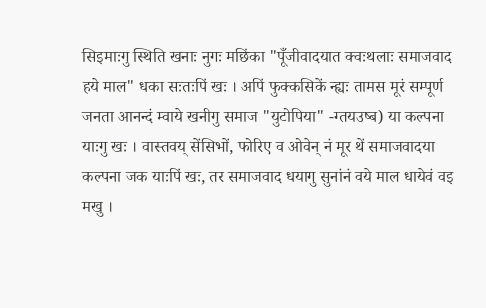सिइमाःगु स्थिति खनाः नुगः मछिंका "पूँजीवादयात क्वःथलाः समाजवाद हये माल" धका सःतःपिं खः । अपिं फुक्कसिकें न्ह्यः तामस मूरं सम्पूर्ण जनता आनन्दं म्वाये खनीगु समाज "युटोपिया" -ग्तयउष्ब) या कल्पना याःगु खः । वास्तवय् सेंसिभों, फोरिए व ओवेन् नं मूर थें समाजवादया कल्पना जक याःपिं खः, तर समाजवाद धयागु सुनांनं वये माल धायेवं वइ मखु ।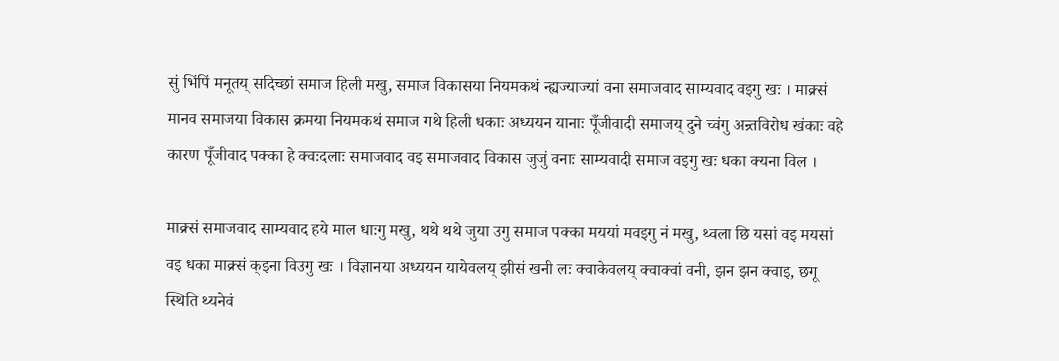सुं भिंपिं मनूतय् सदिच्छां समाज हिली मखु, समाज विकासया नियमकथं न्ह्यज्याज्यां वना समाजवाद साम्यवाद वइगु खः । माक्र्सं मानव समाजया विकास क्रमया नियमकथं समाज गथे हिली धकाः अध्ययन यानाः पूँजीवादी समाजय् दुने च्वंगु अन्र्तविरोध खंकाः वहे कारण पूँजीवाद पक्का हे क्वःदलाः समाजवाद वइ समाजवाद विकास जुजुं वनाः साम्यवादी समाज वइगु खः धका क्यना विल ।

माक्र्सं समाजवाद साम्यवाद हये माल धाःगु मखु, थथे थथे जुया उगु समाज पक्का मययां मवइगु नं मखु, थ्वला छि यसां वइ मयसां वइ धका माक्र्सं क्इना विउगु खः । विज्ञानया अध्ययन यायेवलय् झीसं खनी लः क्वाकेवलय् क्वाक्वां वनी, झन झन क्वाइ, छगू स्थिति थ्यनेवं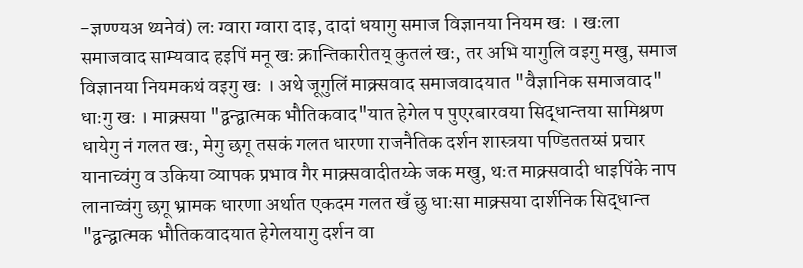-ज्ञण्ण्यअ थ्यनेवं) लः ग्वारा ग्वारा दाइ, दादां धयागु समाज विज्ञानया नियम खः । खःला समाजवाद साम्यवाद हइपिं मनू खः क्रान्तिकारीतय् कुतलं खः, तर अभि यागुलि वइगु मखु, समाज विज्ञानया नियमकथं वइगु खः । अथे जूगुलिं माक्र्सवाद समाजवादयात "वैज्ञानिक समाजवाद" धाःगु खः । माक्र्सया "द्वन्द्वात्मक भौतिकवाद"यात हेगेल प पुएरबारवया सिद्धान्तया सामिश्रण धायेगु नं गलत खः, मेगु छगू तसकं गलत धारणा राजनैतिक दर्शन शास्त्रया पण्डिततय्सं प्रचार यानाच्वंगु व उकिया व्यापक प्रभाव गैर माक्र्सवादीतय्के जक मखु, थःत माक्र्सवादी धाइपिंके नाप लानाच्वंगु छगू भ्रामक धारणा अर्थात एकदम गलत खँ छु धाःसा माक्र्सया दार्शनिक सिद्धान्त "द्वन्द्वात्मक भौतिकवादयात हेगेलयागु दर्शन वा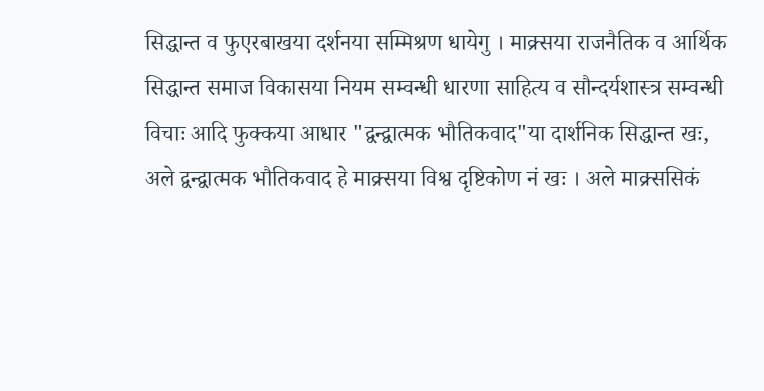सिद्धान्त व फुएरबाखया दर्शनया सम्मिश्रण धायेगु । माक्र्सया राजनैतिक व आर्थिक सिद्धान्त समाज विकासया नियम सम्वन्धी धारणा साहित्य व सौन्दर्यशास्त्र सम्वन्धी विचाः आदि फुक्कया आधार "द्वन्द्वात्मक भौतिकवाद"या दार्शनिक सिद्धान्त खः, अले द्वन्द्वात्मक भौतिकवाद हे माक्र्सया विश्व दृष्टिकोण नं खः । अले माक्र्ससिकं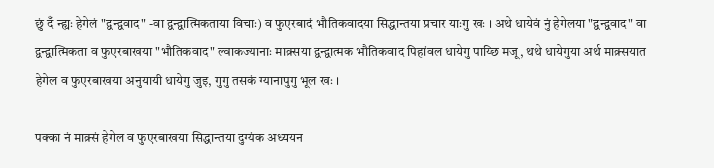छुं दँ न्ह्यः हेगेलं "द्वन्द्ववाद" -वा द्वन्द्वात्मिकताया विचाः) व फुएरबादं भौतिकवादया सिद्धान्तया प्रचार याःगु खः । अथे धायेवं नुं हेगेलया "द्वन्द्ववाद" वा द्वन्द्वात्मिकता व फुएरबाखया "भौतिकवाद" ल्वाकज्यानाः माक्र्सया द्वन्द्वात्मक भौतिकवाद पिहांवल धायेगु पाय्छि मजू, थथे धायेगुया अर्थ माक्र्सयात हेगेल व फुएरबाखया अनुयायी धायेगु जुइ, गुगु तसकं ग्यानापुगु भूल खः ।

पक्का नं माक्र्सं हेगेल व फुएरबाखया सिद्धान्तया दुग्यंक अध्ययन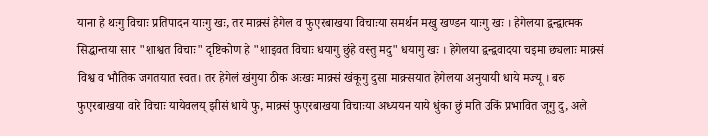याना हे थःगु विचाः प्रतिपादन याःगु खः, तर माक्र्सं हेगेल व फुएरबाखया विचाःया समर्थन मखु खण्डन याःगु खः । हेगेलया द्वन्द्वात्मक सिद्धान्तया सार "शाश्वत विचाः" दृष्टिकोण हे "शाइवत विचाः धयागु छुंहे वस्तु मदु" धयागु खः । हेगेलया द्वन्द्ववादया चइमा छ्यलाः माक्र्सं विश्व व भौतिक जगतयात स्वत। तर हेगेलं खंगुया ठीक अःखः माक्र्सं खंकूगु दुसा माक्र्सयात हेगेलया अनुयायी धाये मज्यू । बरु फुएरबाखया वारे विचाः यायेवलय् झीसं धाये फु, माक्र्सं फुएरबाखया विचाःया अध्ययन याये धुंका छुं मति उकिं प्रभावित जूगु दु, अले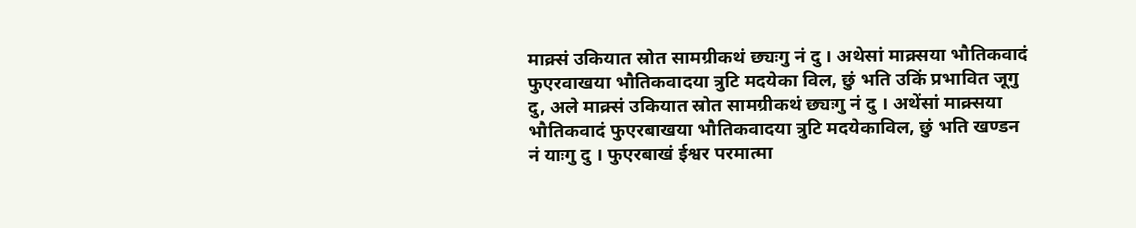माक्र्सं उकियात स्रोत सामग्रीकथं छ्यःगु नं दु । अथेसां माक्र्सया भौतिकवादं फुएरवाखया भौतिकवादया त्रुटि मदयेका विल, छुं भति उकिं प्रभावित जूगु दु, अले माक्र्सं उकियात स्रोत सामग्रीकथं छ्यःगु नं दु । अथेंसां माक्र्सया भौतिकवादं फुएरबाखया भौतिकवादया त्रुटि मदयेकाविल, छुं भति खण्डन नं याःगु दु । फुएरबाखं ईश्वर परमात्मा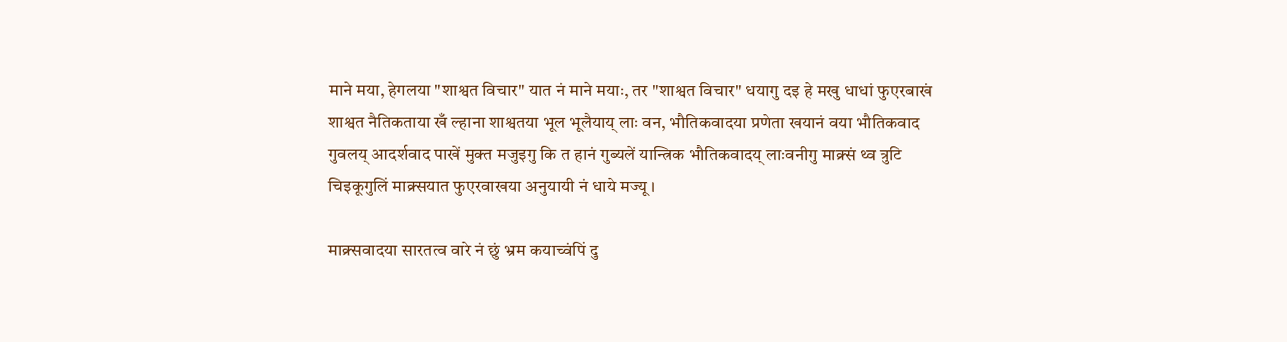माने मया, हेगलया "शाश्वत विचार" यात नं माने मयाः, तर "शाश्वत विचार" धयागु दइ हे मखु धाधां फुएरबाखं शाश्वत नैतिकताया खँ ल्हाना शाश्वतया भूल भूलैयाय् लाः वन, भौतिकवादया प्रणेता खयानं वया भौतिकवाद गुवलय् आदर्शवाद पाखें मुक्त मजुइगु कि त हानं गुब्यलें यान्त्रिक भौतिकवादय् लाःवनीगु माक्र्सं थ्व त्रुटि चिइकूगुलिं माक्र्सयात फुएरवाखया अनुयायी नं धाये मज्यू ।

माक्र्सवादया सारतत्व वारे नं छुं भ्रम कयाच्वंपिं दु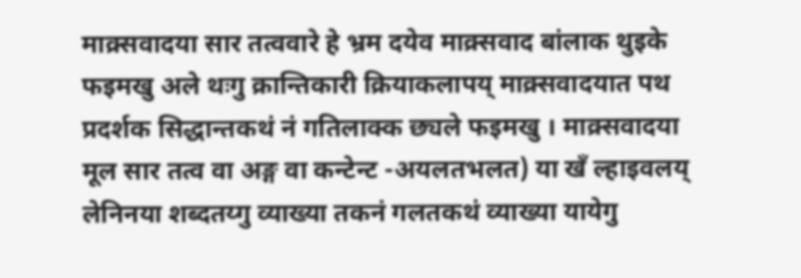माक्र्सवादया सार तत्ववारे हे भ्रम दयेव माक्र्सवाद बांलाक थुइके फइमखु अले थःगु क्रान्तिकारी क्रियाकलापय् माक्र्सवादयात पथ प्रदर्शक सिद्धान्तकथं नं गतिलाक्क छ्यले फइमखु । माक्र्सवादया मूल सार तत्व वा अङ्ग वा कन्टेन्ट -अयलतभलत) या खँ ल्हाइवलय् लेनिनया शब्दतय्गु व्याख्या तकनं गलतकथं व्याख्या यायेगु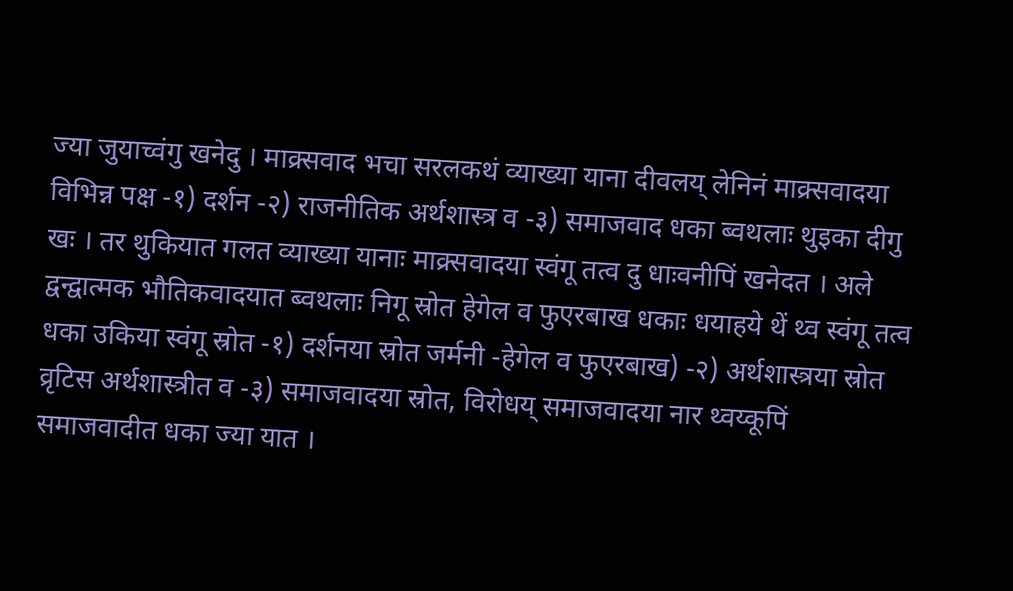ज्या जुयाच्वंगु खनेदु । माक्र्सवाद भचा सरलकथं व्याख्या याना दीवलय् लेनिनं माक्र्सवादया विभिन्न पक्ष -१) दर्शन -२) राजनीतिक अर्थशास्त्र व -३) समाजवाद धका ब्वथलाः थुइका दीगु खः । तर थुकियात गलत व्याख्या यानाः माक्र्सवादया स्वंगू तत्व दु धाःवनीपिं खनेदत । अले द्वन्द्वात्मक भौतिकवादयात ब्वथलाः निगू स्रोत हेगेल व फुएरबाख धकाः धयाहये थें थ्व स्वंगू तत्व धका उकिया स्वंगू स्रोत -१) दर्शनया स्रोत जर्मनी -हेगेल व फुएरबाख) -२) अर्थशास्त्रया स्रोत व्रृटिस अर्थशास्त्रीत व -३) समाजवादया स्रोत, विरोधय् समाजवादया नार थ्वय्कूपिं समाजवादीत धका ज्या यात ।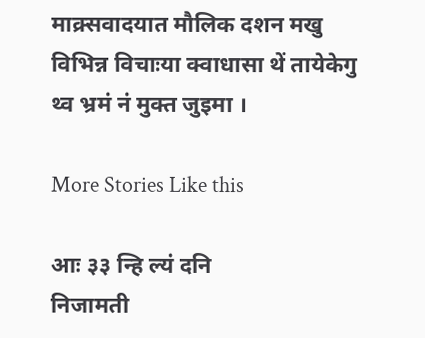माक्र्सवादयात मौलिक दशन मखु विभिन्न विचाःया क्वाधासा थें तायेकेगु थ्व भ्रमं नं मुक्त जुइमा ।

More Stories Like this

आः ३३ न्हि ल्यं दनि
निजामती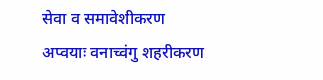सेवा व समावेशीकरण
अप्वयाः वनाच्वंगु शहरीकरण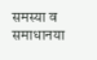समस्या व समाधानया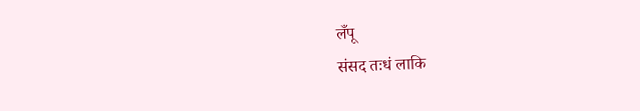लँपू
संसद तःधं लाकि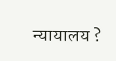न्यायालय ?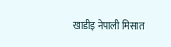खाडीइ नेपाली मिसात